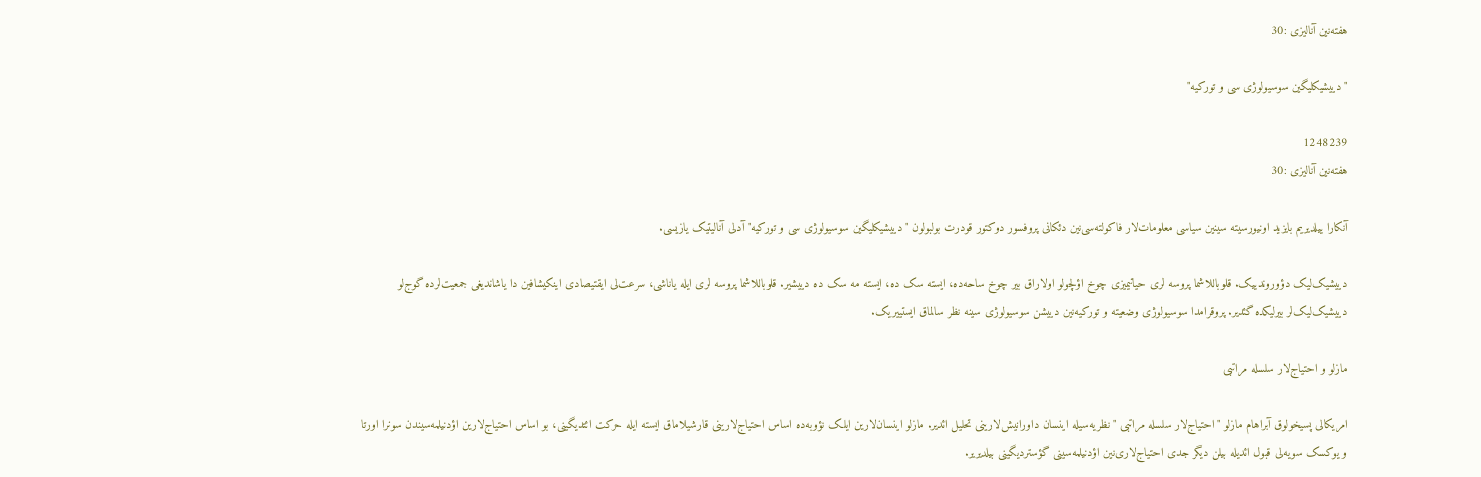هفته‌نین آنالیزی :30

"دییشیکلیگین سوسیولوژی سی و تورکیه"

1248239
هفته‌نین آنالیزی :30

آنکارا ییلدیریم بایزید اونیورسیته سینین سیاسی معلومات‌لار فاکولته‌سی‌نین دئکانی پروفسور دوکتور قودرت بولبولون "دییشیکلیگین سوسیولوژی سی و تورکیه" آدلی آنالیتیک یازیسی.

دییشیک‌لیک دؤوروندییک. قلوباللاشما پروسه لری حیاتیمیزی چوخ اؤلچولو اولا‌راق بیر چوخ ساحه‌ده، ایسته سک ده، ایسته مه سک ده دییشیر. قلوباللاشما پروسه لری ایله یاناشی، سرعت‌لی ایقتیصادی اینکیشافین دا یاشاندیغی جمعیت‌لرده گوج‌لو دییشیک‌لیک‌لر بیرلیکده گئدیر. پروقرامدا سوسیولوژی وضعیته و تورکیه‌نین دییشن سوسیولوژی سینه نظر سالماق ایستییریک.

مازلو و احتیاج‌لار سلسله مراتبی

امریکالی پسیخولوق آبراهام مازلو "احتیاج‌لار سلسله مراتبی " نظریه‌سیله اینسان داورانیش‌لارینی تحلیل ائدیر. مازلو اینسان‌لارین ایلک نؤوبه‌ده اساس احتیاج‌لارینی قارشیلاماق ایسته ایله حرکت ائتدیگینی، بو اساس احتیاج‌لارین اؤدنیلمه‌سیندن سونرا اورتا و یوکسک سویه‌لی قبول ائدیله بیلن دیگر جدی احتیاج‌لاری‌نین اؤدنیلمه‌سینی گؤستردیگینی بیلدیریر.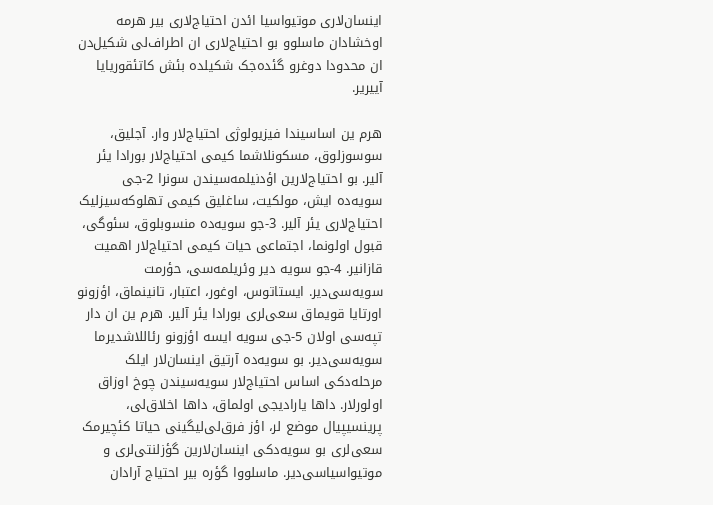اینسان‌لاری موتیواسیا ائدن احتیاج‌لاری بیر هرمه اوخشا‌دان ماسلوو بو احتیاج‌لاری ان اطراف‌لی شکیل‌دن ان محدودا دوغرو گئده‌جک شکیلده بئش کاتئقوریایا آییریر.

هرم ین اساسیندا فیزیولوژی احتیاج‌لار وار. آجلیق، سوسوزلوق، مسکونلاشما کیمی احتیاج‌لار بورادا یئر آلیر. بو احتیاج‌لارین اؤدنیلمه‌سیندن سونرا 2-جی سویه‌ده ایش، مولکیت، ساغلیق کیمی تهلوکه‌سیزلیک احتیاج‌لاری یئر آلیر. 3-جو سویه‌ده منسوبلوق، سئوگی، قبول اولونما، اجتماعی حیات کیمی احتیاج‌لار اهمیت قازانیر. 4-جو سویه دیر وئریلمه‌سی، حؤرمت سویه‌سی‌دیر. ایستاتوس، اوغور، اعتبار، تانینماق، اؤزونو اورتایا قویماق سعی‌لری بورادا یئر آلیر. هرم ین ان دار تپه‌سی اولان 5-جی سویه ایسه اؤزونو رئاللاشدیرما سویه‌سی‌دیر. بو سویه‌ده آرتیق اینسان‌لار ایلک مرحله‌دکی اساس احتیاج‌لار سویه‌سیندن چوخ اوزاق اولورلار. داها یارادیجی اولماق، داها اخلاق‌لی، پرینسیپیال موضع لر، اؤز فرق‌لی‌لیگینی حیاتا کئچیرمک سعی‌لری بو سویه‌دکی اینسان‌لارین گؤزلنتی‌لری و موتیواسیاسی‌دیر. ماسلووا گؤره بیر احتیاج آرا‌دان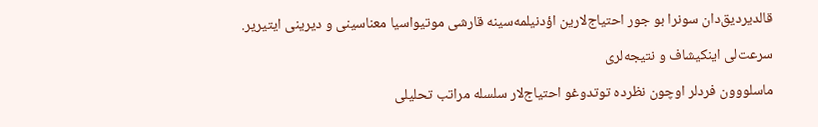قالدیردیق‌دان سونرا بو جور احتیاج‌لارین اؤدنیلمه‌سینه قارشی موتیواسیا معناسینی و دیرینی ایتیریر.

سرعت‌لی اینکیشاف و نتیجه‌لری

ماسلووون فردلر اوچون نظرده توتدوغو احتیاج‌لار سلسله مراتب تحلیلی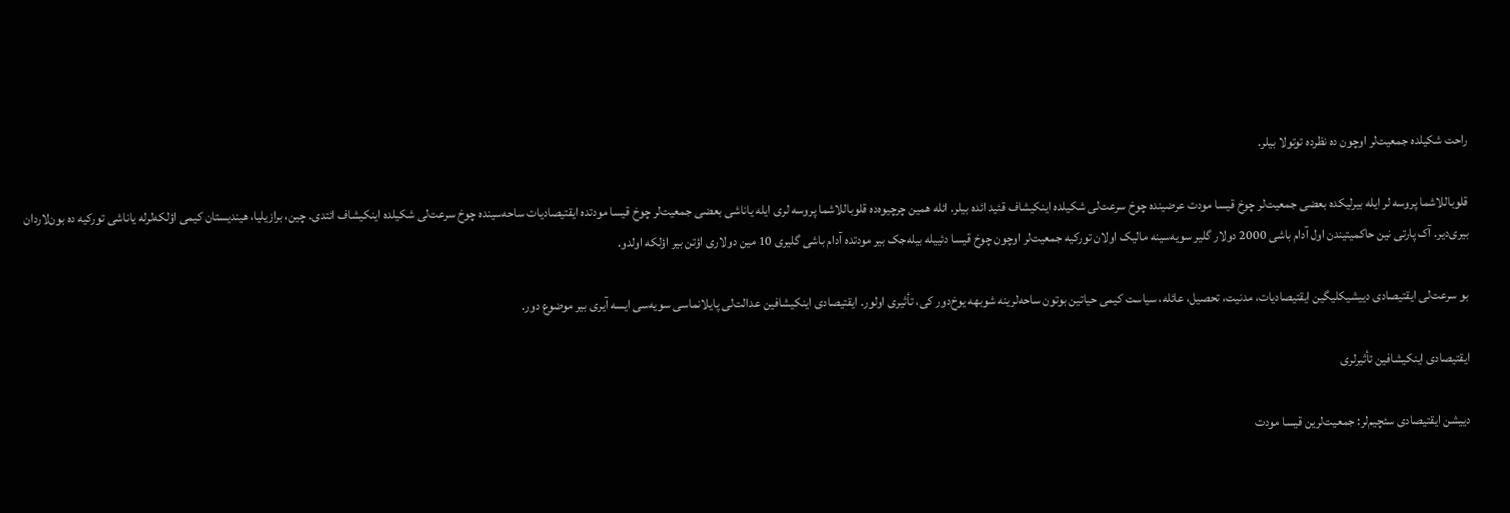راحت شکیلده جمعیت‌لر اوچون ده نظرده توتولا بیلر.

قلوباللاشما پروسه لر ایله بیرلیکده بعضی جمعیت‌لر چوخ قیسا مودت عرضینده چوخ سرعت‌لی شکیلده اینکیشاف قئید ائده بیلر. ائله همین چرچیوه‌ده قلوباللاشما پروسه لری ایله یاناشی بعضی جمعیت‌لر چوخ قیسا مودتده ایقتیصادیات ساحه‌سینده چوخ سرعت‌لی شکیلده اینکیشاف ائتدی. چین، برازیلیا، هیندیستان کیمی اؤلکه‌لرله یاناشی تورکیه ده بون‌لاردان بیری‌دیر. آک پارتی نین حاکمیتیندن اول آدام باشی 2000 دو‌لار گلیر سویه‌سینه مالیک اولان تورکیه جمعیت‌لر اوچون چوخ قیسا دئییله بیله‌جک بیر مودتده آدام باشی گلیری 10 مین دو‌لاری اؤتن بیر اؤلکه اولدو.

بو سرعت‌لی ایقتیصادی دییشیکلیگین ایقتیصادیات، مدنیت، تحصیل، عائله، سیاست کیمی حیاتین بوتون ساحه‌لرینه شوبهه یوخ‌دور کی، تأثیری اولور. ایقتیصادی اینکیشافین عدالت‌لی پایلانماسی سویه‌سی ایسه آیری بیر موضوع دور.

ایقتیصادی اینکیشافین تأثیرلری

دییشن ایقتیصادی سئچیم‌لر: جمعیت‌لرین قیسا مودت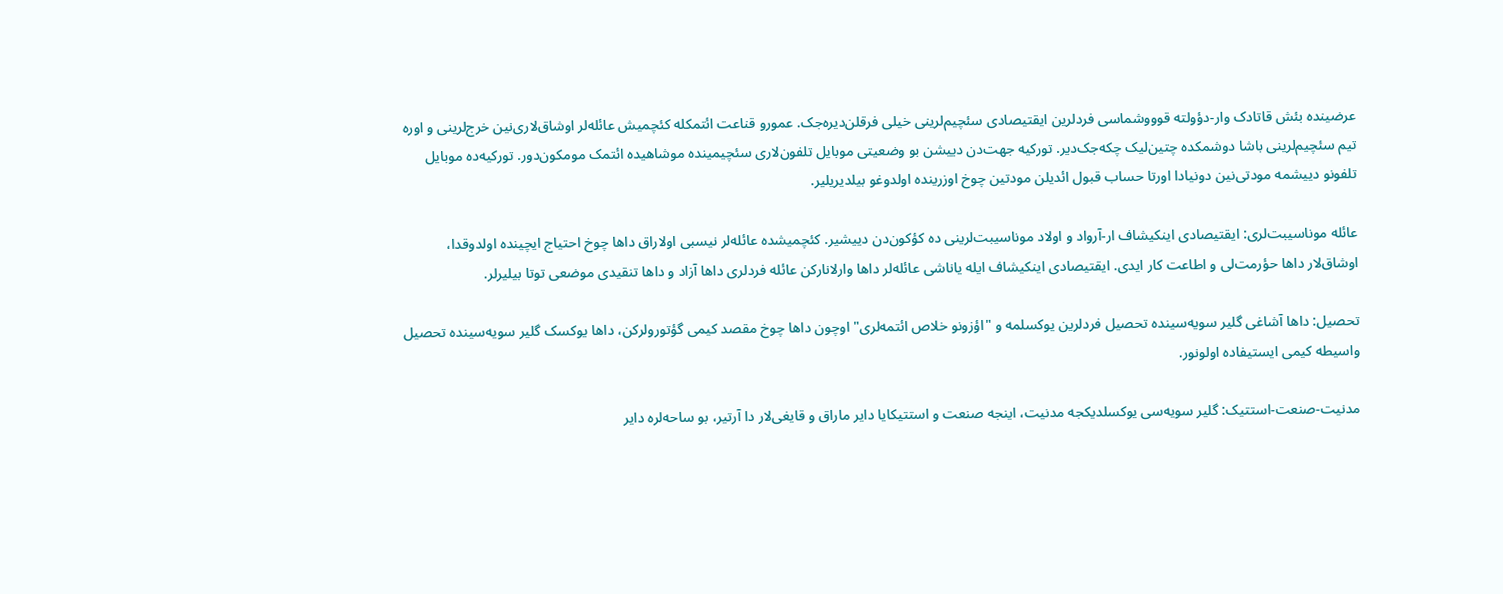عرضینده بئش قاتادک وار-دؤولته قوووشماسی فردلرین ایقتیصادی سئچیم‌لرینی خیلی فرقلن‌دیره‌جک. عمورو قناعت ائتمکله کئچمیش عائله‌لر اوشاق‌لاری‌نین خرج‌لرینی و اوره تیم سئچیم‌لرینی باشا دوشمکده چتین‌لیک چکه‌جک‌دیر. تورکیه جهت‌دن دییشن بو وضعیتی موبایل تلفون‌لاری سئچیمینده موشاهیده ائتمک مومکون‌دور. تورکیه‌ده موبایل تلفونو دییشمه مودتی‌نین دونیادا اورتا حساب قبول ائدیلن مودتین چوخ اوزرینده اولدوغو بیلدیریلیر.

عائله موناسیبت‌لری: ایقتیصادی اینکیشاف ار-آرواد و اولاد موناسیبت‌لرینی ده کؤکون‌دن دییشیر. کئچمیشده عائله‌لر نیسبی اولا‌راق داها چوخ احتیاج ایچینده اولدوقدا، اوشاق‌لار داها حؤرمت‌لی و اطاعت کار ایدی. ایقتیصادی اینکیشاف ایله یاناشی عائله‌لر داها وارلانارکن عائله فردلری داها آزاد و داها تنقیدی موضعی توتا بیلیرلر.

تحصیل: داها آشاغی گلیر سویه‌سینده تحصیل فردلرین یوکسلمه و "اؤزونو خلاص ائتمه‌لری" اوچون داها چوخ مقصد کیمی گؤتورولرکن، داها یوکسک گلیر سویه‌سینده تحصیل واسیطه کیمی ایستیفاده اولونور.

مدنیت-صنعت-استتیک: گلیر سویه‌سی یوکسلدیکجه مدنیت، اینجه صنعت و استتیکایا دایر ماراق و قایغی‌لار دا آرتیر، بو ساحه‌لره دایر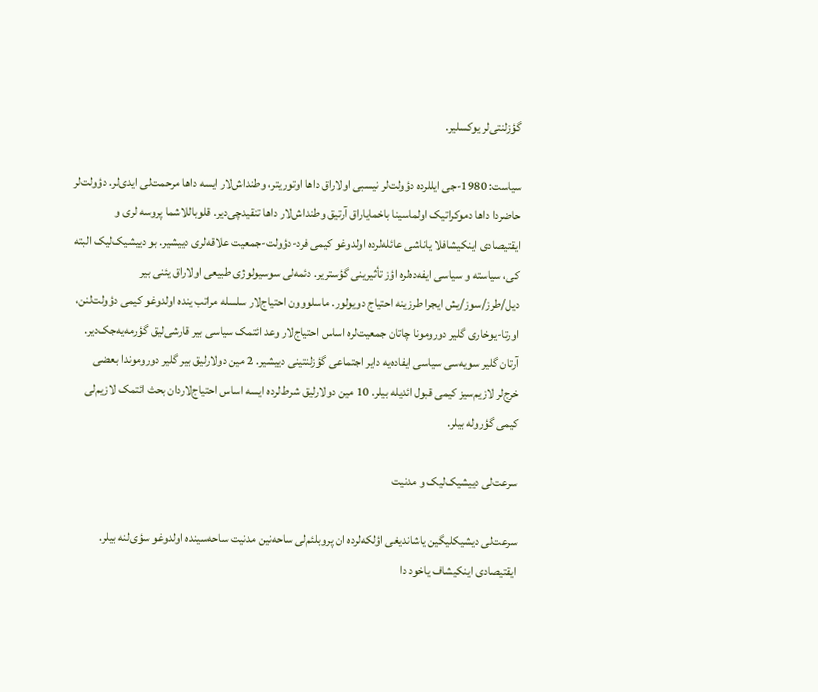گؤزلنتی‌لر یوکسلیر.

سیاست: 1980-جی ایللرده دؤولت‌لر نیسبی اولا‌راق داها اوتوریتر، وطنداش‌لار ایسه داها مرحمت‌لی ایدی‌لر. دؤولت‌لر حاضردا داها دموکراتیک اولماسینا باخمایا‌راق آرتیق وطنداش‌لار داها تنقیدچی‌دیر. قلوباللاشما پروسه لری و ایقتیصادی اینکیشافلا یاناشی عائله‌لرده اولدوغو کیمی فرد-دؤولت-جمعیت علاقه‌لری دییشیر. بو دییشیک‌لیک البته کی، سیاسته و سیاسی ایفه‌ده‌لره اؤز تأثیرینی گؤستریر. دئمه‌لی سوسیولوژی طبیعی اولا‌راق یئنی بیر دیل/طرز/سوز/یش ایجرا طرزینه احتیاج دویولور. ماسلووون احتیاج‌لار سلسله مراتب ینده اولدوغو کیمی دؤولت‌لنن، اورتا-یوخاری گلیر دورومونا چاتان جمعیت‌لره اساس احتیاج‌لار وعد ائتمک سیاسی بیر قارشی‌لیق گؤرمه‌یه‌جک‌دیر. آرتان گلیر سویه‌سی سیاسی ایفاده‌یه دایر اجتماعی گؤزلنتینی دییشیر. 2 مین دو‌لارلیق بیر گلیر دوروموندا بعضی خرج‌لر لازیم‌سیز کیمی قبول ائدیله بیلر. 10 مین دو‌لارلیق شرط‌لرده ایسه اساس احتیاج‌لاردان بحث ائتمک لازیم‌لی کیمی گؤروله بیلر.

سرعت‌لی دییشیک‌لیک و مدنیت

سرعت‌لی دیشیکلیگین یاشاندیغی اؤلکه‌لرده ان پروبلئم‌لی ساحه‌نین مدنیت ساحه‌سینده اولدوغو سؤی‌لنه بیلر. ایقتیصادی اینکیشاف یاخود دا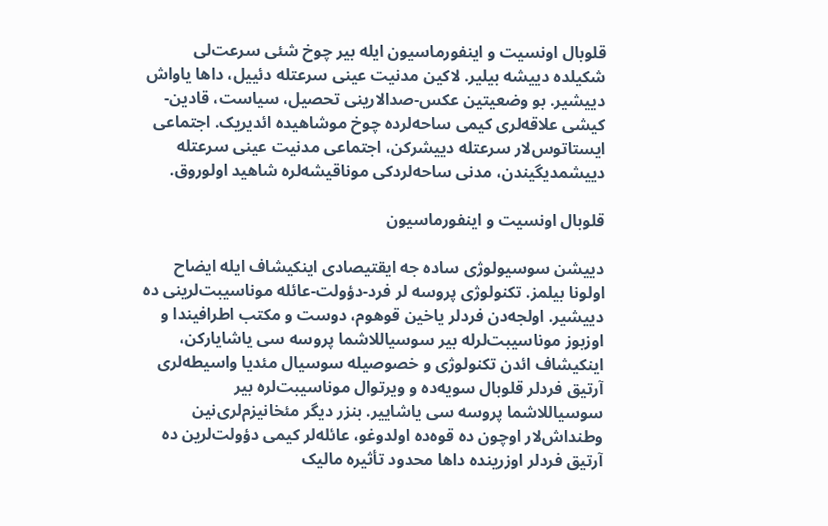قلوبال اونسیت و اینفورماسیون ایله بیر چوخ شئی سرعت‌لی شکیلده دییشه بیلیر. لاکین مدنیت عینی سرعتله دئییل، داها یاواش دییشیر. بو وضعیتین عکس-صدا‌لارینی تحصیل، سیاست، قادین-کیشی علاقه‌لری کیمی ساحه‌لرده چوخ موشاهیده ائدیریک. اجتماعی ایستاتوس‌لار سرعتله دییشرکن، اجتماعی مدنیت عینی سرعتله دییشمدیگیندن، مدنی ساحه‌لردکی موناقیشه‌لره شاهید اولوروق.

قلوبال اونسیت و اینفورماسیون

دییشن سوسیولوژی ساده جه ایقتیصادی اینکیشاف ایله ایضاح اولونا بیلمز. تکنولوژی پروسه لر فرد-دؤولت-عائله موناسیبت‌لرینی ده دییشیر. اولجه‌دن فردلر یاخین قوهوم، دوست و مکتب اطرافیندا و اوزبوز موناسیبت‌لرله بیر سوسیاللاشما پروسه سی یاشایارکن، اینکیشاف ائدن تکنولوژی و خصوصیله سوسیال مئدیا واسیطه‌لری آرتیق فردلر قلوبال سویه‌ده و ویرتوال موناسیبت‌لره بیر سوسیاللاشما پروسه سی یاشاییر. بنزر دیگر مئخانیزم‌لری‌نین وطنداش‌لار اوچون ده قوه‌ده اولدوغو، عائله‌لر کیمی دؤولت‌لرین ده آرتیق فردلر اوزرینده داها محدود تأثیره مالیک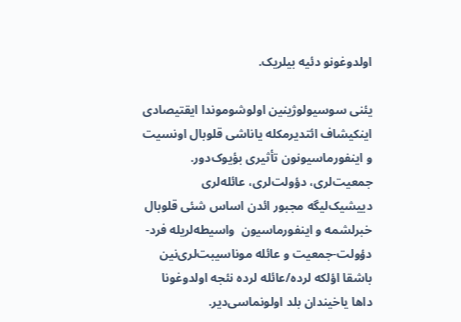اولدوغونو دئیه بیلریک.

یئنی سوسیولوژینین اولوشوموندا ایقتیصادی اینکیشاف ائتدیرمکله یاناشی قلوبال اونسیت و اینفورماسیونون تأثیری بؤیوک‌دور. جمعیت‌لری، دؤولت‌لری، عائله‌لری دییشیک‌لیگه مجبور ائدن اساس شئی قلوبال خبرلشمه و اینفورماسیون  واسیطه‌لریله فرد-دؤولت-جمعیت و عائله موناسیبت‌لری‌نین باشقا اؤلکه لرده/عائله لرده نئجه اولدوغونا داها یاخیندان بلد اولونماسی‌دیر.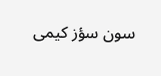سون سؤز کیمی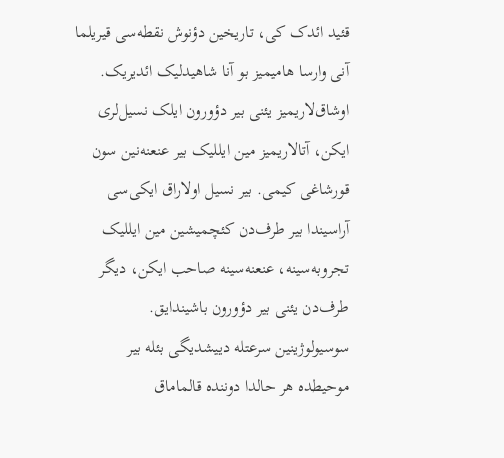قئید ائدک کی، تاریخین دؤنوش نقطه‌سی قیریلما آنی وارسا هامیمیز بو آنا شاهیدلیک ائدیریک. اوشاق‌لاریمیز یئنی بیر دؤورون ایلک نسیل‌لری ایکن، آتا‌لاریمیز مین ایللیک بیر عنعنه‌نین سون قورشاغی کیمی. بیر نسیل اولا‌راق ایکی‌سی آراسیندا بیر طرف‌دن کئچمیشین مین ایللیک تجروبه‌سینه، عنعنه‌سینه صاحب ایکن، دیگر طرف‌دن یئنی بیر دؤورون باشیندایق. سوسیولوژینین سرعتله دییشدیگی بئله بیر موحیطده هر حالدا دوننده قالماماق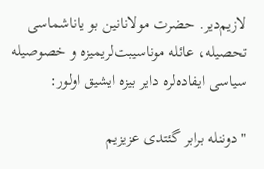لازیم‌دیر. حضرت مولانانین بو یاناشماسی تحصیله، عائله موناسیبت‌لریمیزه و خصوصیله سیاسی ایفاده‌لره دایر بیزه ایشیق اولور:

"دوننله برابر گئتدی عزیزیم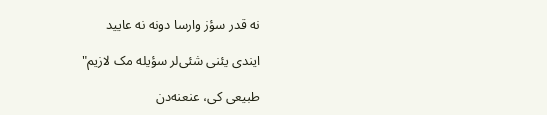نه قدر سؤز وارسا دونه نه عایید

ایندی یئنی شئی‌لر سؤیله مک لازیم"

طبیعی کی، عنعنه‌دن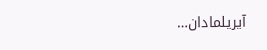آیریلمادان…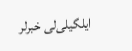ایلگیلی‌لی خبرلر